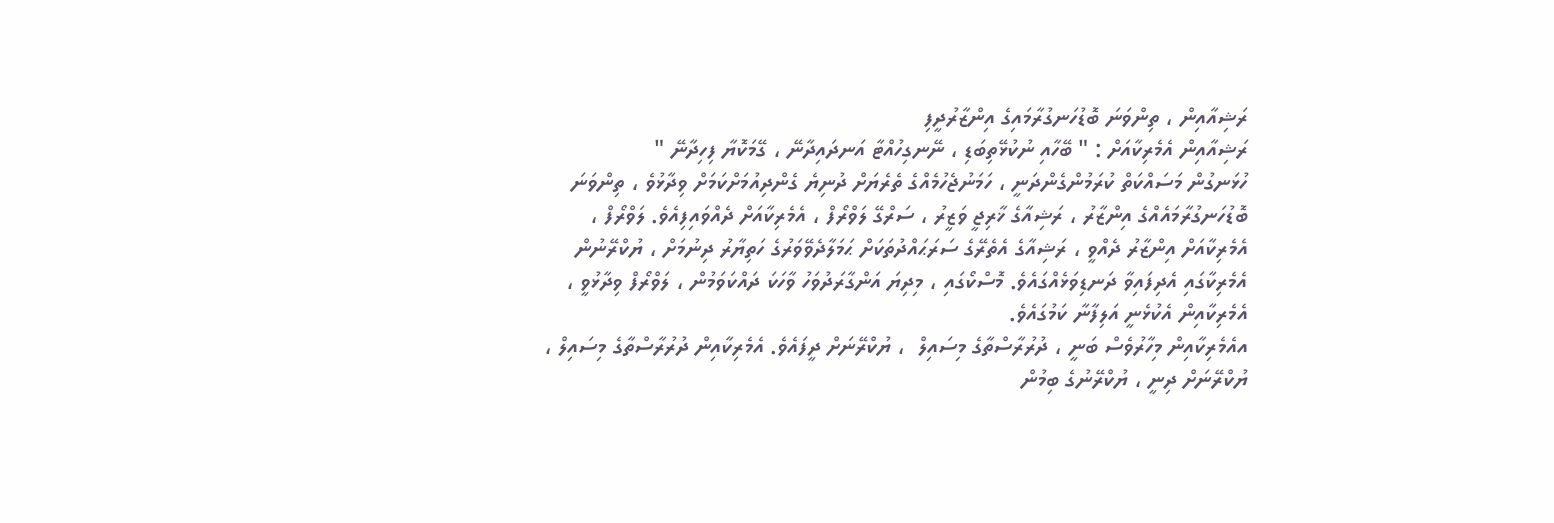ރަޝިއާއިން ، ތިންވަނަ ބޮޑުހަނގުރާމައިގެ އިންޒާރުދީފި
ރަޝިއާއިން އެމެރިކާއަށް : " ބޭހާއި ނުކުޅޭތިބަޑި ، ނޭނގިހުއްޓާ އަނދައިދާނޭ ، ގޭމަކޮޔާ ފިހިދާނޭ "
ހުޅަނގުން މަސައްކަތް ކުރަމުންގެންދަނީ ، ހަމަނުޖެހުމެއްގެ ތެރެޔަށް ދުނިޔެ ގެންދިއުމަށްކަމަށް ވިދާޅުވެ ، ތިންވަނަ ބޮޑުހަނގުރާމައެއްގެ އިންޒާރު ، ރަޝިއާގެ ޚާރިޖީ ވަޒީރު ، ސަރްގޭ ލަވްރޯފް ، އެމެރިކާއަށް ދެއްވައިފިއެވެ. ލަވްރޯފް ، އެމެރިކާއަށް އިންޒާރު ދެއްވީ ، ރަޝިއާގެ އެތެރޭގެ ސަރަޙައްދުތަކަށް ޙަމަލާދެވޭވަރުގެ ހަތިޔާރު ދިނުމަށް ، ޔުކްރޭނުން އެމެރިކާގައި އެދިފައިވާ ދަނޑިވަޅެއްގައެވެ. މޮސްކޯގައި ، މިދިޔަ އަންގާރަދުވަހު ވާހަކަ ދައްކަވަމުން ، ލަވްރޯފް ވިދާޅުވީ ، އެމެރިކާއިން އެކުޅެނީ އަލިފާނާ ކަމުގައެވެ.
އއެމެރިކާއިން މިހާރުވެސް ބަނީ ، ދުރުރާސްތާގެ މިސައިލް  ، ޔުކްރޭނަށް ދީފައެވެ. އެމެރިކާއިން ދުރުރާސްތާގެ މިސައިލް ، ޔުކްރޭނަށް ދިނީ ، ޔުކްރޭނުގެ ބިމުން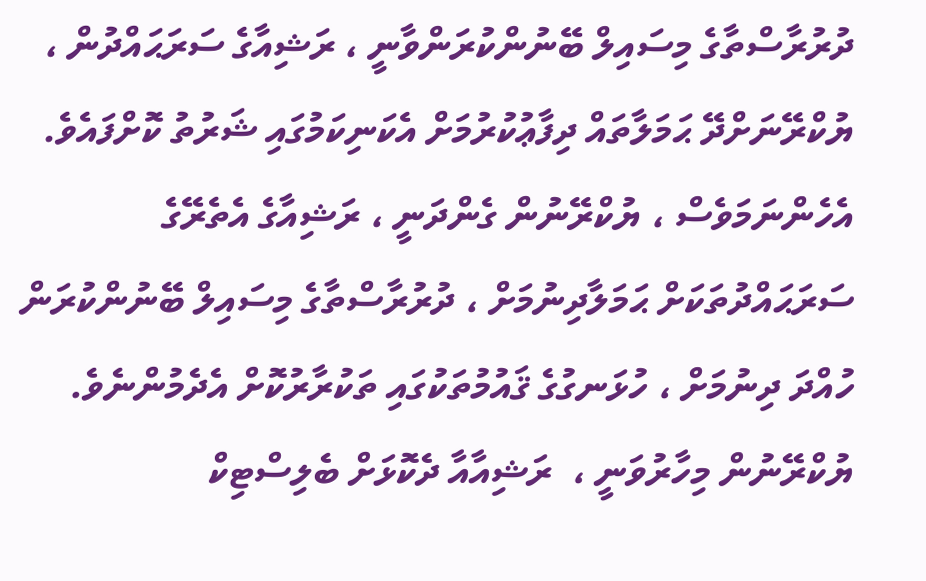ދުރުރާސްތާގެ މިސައިލް ބޭނުންކުރަންވާނީ ، ރަޝިއާގެ ސަރަޙައްދުން ، ޔުކްރޭނަށްދޭ ޙަމަލާތައް ދިފާޢުކުރުމަށް އެކަނިކަމުގައި ޝަރުތު ކޮށްފައެވެ. އެހެންނަމަވެސް ، ޔުކްރޭނުން ގެންދަނީ ، ރަޝިއާގެ އެތެރޭގެ ސަރަޙައްދުތަކަށް ޙަމަލާދިނުމަށް ، ދުރުރާސްތާގެ މިސައިލް ބޭނުންކުރަން ހުއްދަ ދިނުމަށް ، ހުޅަނގުގެ ޤައުމުތަކުގައި ތަކުރާރުކޮށް އެދެމުންނެވެ. ޔުކްރޭނުން މިހާރުވަނީ ،  ރަޝިއާއާ ދެކޮޅަށް ބެލިސްޓިކް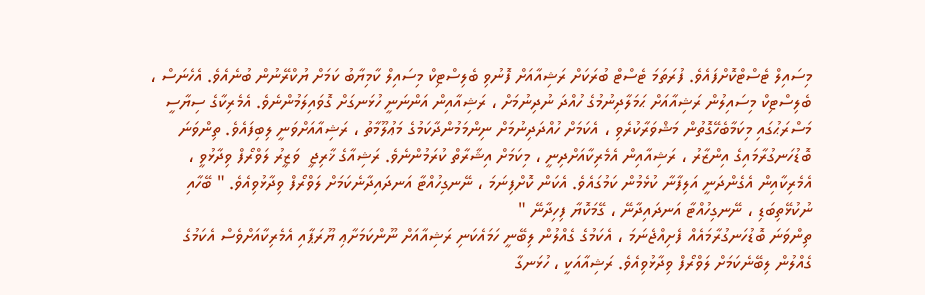މިސައިލް ޓެސްޓްކޮށްފައެވެ. ފުރަތަމަ ޓެސްޓް ބުރަކަށް ރަޝިއާއަށް ފޮނުވި ބެލިސްޓިކް މިސައިލް ކާމިޔާބު ކަމަށް ޔުކްރޭނުން ބުނެއެވެ. އެހެނަސް ، ބެލިސްޓިކް މިސައިލުން ރަޝިއާއަށް ޙަމަލާދިނުމުގެ ހުއްދަ ނުދިނުމަށް ، ރަޝިއާއިން އަންނަނީ ހުޅަނގަށް ގޮވައިލަމުންނެވެ. އެމެރިކާގެ ސިޔާސީ މަސްރަޙުގައި މިކަމާބެހޭގޮތުން މަޝްވަރާކުރެވި ، އެކަމަށް ހުއްދަދިނުމަށް ނިންމަމުންދާކަމުގެ މަޢުލޫމާތު ، ރަޝިއާއަށްވަނީ ލިބިފައެވެ. ތިންވަނަ ބޮޑުހަނގުރާމައިގެ އިންޒާރު ، ރަޝިއާއިން އެމެރިކާއަށްދިނީ ، މިކަމަށް އިޝާރާތް ކުރަމުންނެވެ. ރަޝިއާގެ ޚާރިޖީ  ވަޒީރު ލަވްރޯފް ވިދާޅުވީ ، އެމެރިކާއިން އެގެންދަނީ އަލިފާނާ ކުޅެމުން ކަމުގައެވެ. އެކަން ކޮށްފިނަމަ ، ނޭނގިހުއްޓާ އަނދައިދާނެކަމަށް ލަވްރޯފް ވިދާޅުވިއެވެ. " ބޭހާއި ނުކުޅޭތިބަޑި ، ނޭނގިހުއްޓާ އަނދައިދާނޭ ، ގޭމަކޮޔާ ފިހިދާނޭ "
ތިންވަނަ ބޮޑުހަނގުރާމައެއް ފެށިއްޖެނަމަ ، އެކަމުގެ ގެއްލުން ލިބޭނީ ހަމައެކަނި ރަޝިއާއަށް ނޫންކަމަށާޢި ޔޫރަޕާއި އެމެރިކާއަށްވެސް އެކަމުގެ ގެއްލުން ލިބޭނެކަމަށް ލަވްރޯފް ވިދާޅުވިއެވެ. ރަޝިއާއަކީ ، ހުޅަނގާ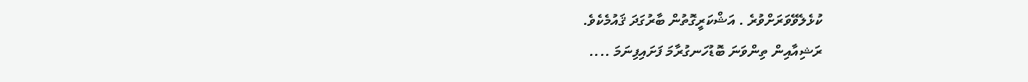ކުޅެލެވޭވަރަށްވުރެ . އަޝްކަރީގޮތުން ބާރުގަދަ ޤައުމެކެވެ.
ރަޝިއާއިން ތިންވަނަ ބޮޑުހަނގުރާމަ ފަށައިފިނަމަ ....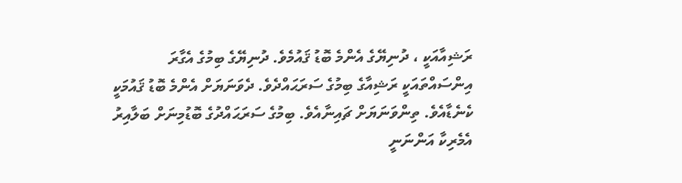ރަޝިއާއަކީ ، ދުނިޔޭގެ އެންމެ ބޮޑު ޤައުމެވެ. ދުނިޔޭގެ ބިމުގެ އެގާރަ އިންސައްތައަކީ ރަޝިއާގެ ބިމުގެ ސަރަޙައްދެވެ. ދެވަނަޔަށް އެންމެ ބޮޑު ޤައުމަކީ ކެނެޑާއެވެ. ތިންވަނަޔަށް ޗައިނާއެވެ. ބިމުގެ ސަރަޙައްދުގެ ބޮޑުމިނަށް ބަލާއިރު އެމެރިކާ އަންނަނީ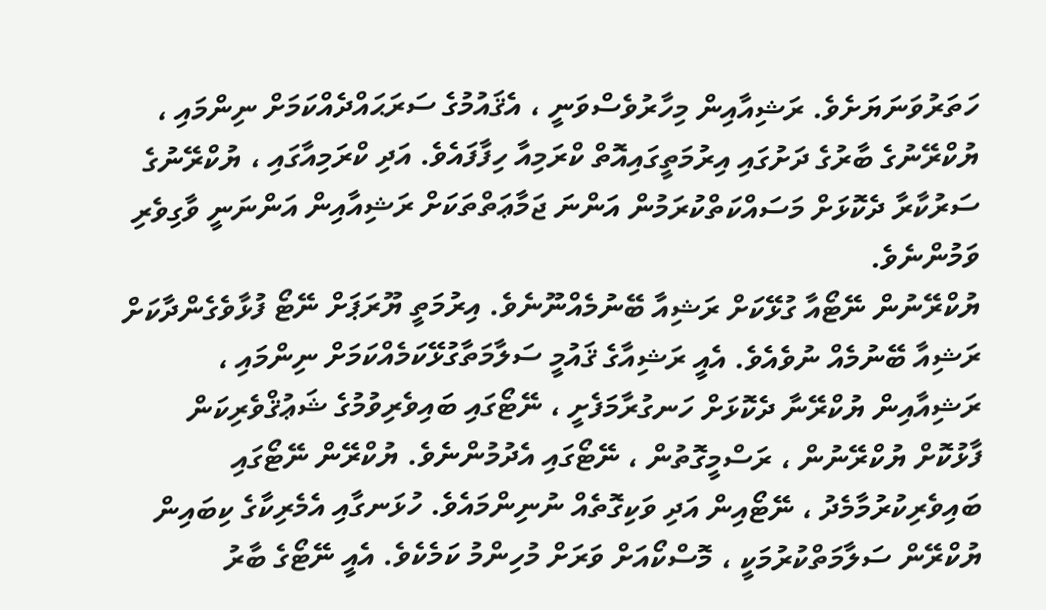ހަތަރުވަނަޔަށެވެ. ރަޝިއާއިން މިހާރުވެސްވަނީ ، އެޤައުމުގެ ސަރަޙައްދެއްކަމަށް ނިންމައި ، ޔުކްރޭނުގެ ބާރުގެ ދަށުގައި އިރުމަތީގައިއޮތް ކްރަމިއާ ހިފާފައެވެ. އަދި ކްރަމިއާގައި ، ޔުކްރޭނުގެ ސަރުކާރާ ދެކޮޅަށް މަސައްކަތްކުރަމުން އަންނަ ޖަމާޢަތްތަކަށް ރަޝިއާއިން އަންނަނީ ވާގިވެރި ވަމުންނެވެ.
ޔުކްރޭނުން ނޭޓޯއާ ގުޅޭކަށް ރަޝިއާ ބޭނުމެއްނޫނެވެ. އިރުމަތީ ޔޫރަޕަށް ނޭޓޯ ފުޅާވެގެންދާކަށް ރަޝިއާ ބޭނުމެއް ނުވެއެވެ. އެއީ ރަޝިއާގެ ޤައުމީ ސަލާމަތާގުޅޭކަމެއްކަމަށް ނިންމައި ، ރަޝިއާއިން ޔުކްރޭނާ ދެކޮޅަށް ހަނގުރާމަފެށީ ، ނޭޓޯގައި ބައިވެރިވުމުގެ ޝަޢުޤްވެރިކަން ފާޅުކޮށް ޔުކްރޭނުން ، ރަސްމީގޮތުން ، ނޭޓޯގައި އެދުމުންނެވެ. ޔުކްރޭން ނޭޓޯގައި ބައިވެރިކުރުމާމެދު ، ނޭޓޯއިން އަދި ވަކިގޮތެއް ނުނިންމައެވެ. ހުޅަނގާއި އެމެރިކާގެ ކިބައިން ޔުކްރޭން ސަލާމަތްކުރުމަކީ ، މޮސްކޯއަށް ވަރަށް މުހިންމު ކަމެކެވެ. އެއީ ނޭޓޯގެ ބާރު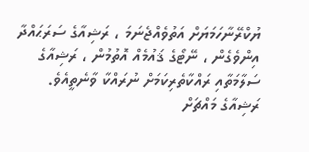ޔުކްރޭނާހަމަޔަށް އަތުވެއްޖެނަމަ ، ރަޝިއާގެ ސަރަޙައްދާ އިންވެގެން ، ނޭޓޯގެ ޤައުމެއް އޮތުމުން ، ރަޝިއާގެ ސަލާމަތާއި ރައްކާތެރިކަމަށް ނުރައްކާ ވާނެތީއެވެ. ރަޝިއާގެ މައްޗަށް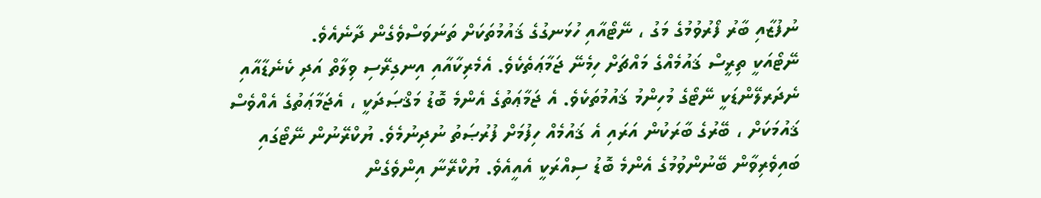ނުފުޒާއި ބާރު ފޯރުވުމުގެ މަގު ، ނޭޓޯއާއި ހުޅަނގުގެ ޤައުމުތަކަށް ތަނަވަސްވެގެން ދާނެއެވެ.
ނޭޓޯއަކީ ތިރީސް ޤައުމެއްގެ މައްޗަށް ހިމެނޭ ޖަމާޢަތެކެވެ. އެމެރިކާއާއި އިނގިރޭސި ވިލާތް އަދި ކެނެޑާއާއި ނެދަރލޭންޑަކީ ނޭޓޯގެ މުހިންމު ޤައުމުތަކެވެ. އެ ޖަމާޢަތުގެ އެންމެ ބޮޑު މަޤްޞަދަކީ ، އެޖަމާޢަތުގެ އެއްވެސް ޤައުމަކަށް ، ބޭރުގެ ބާރަކުން އަރައި އެ ޤައުމެއް ހިފުމަށް ފުރުޞަތު ނުދިނުމެވެ. ޔުކްރޭނުން ނޭޓޯގައި ބައިވެރިވާން ބޭނުންވުމުގެ އެންމެ ބޮޑު ސިއްރަކީ އެއީއެވެ. ޔުކްރޭނާ އިންވެގެން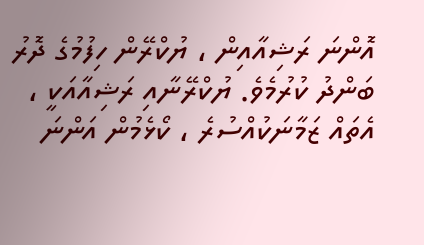އޮންނަ ރަޝިއާއިން ، ޔުކްރޭން ހިފުމުގެ ދޮރު ބަންދު ކުރުމެވެ. ޔުކްރޭނާއި ރަޝިއާއަކީ ، އެތައް ޒަމާނަކުއްސުރެ ، ކޯޅެމުން އަންނަ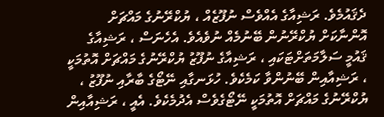ދެޤައުމެވެ. ރަޝިއާގެ އެއްވެސް ނުފޫޒެއް ، ޔުކްރޭނުގެ މައްޗަށް އޮންނާކަށް ޔުކްރޭނުން ބޭނުމެއް ނުވެއެވެ. އެހެނަސް ، ރަޝިއާގެ ޤައުމީ ސަލާމަތަށްޓަކައި ، ރަޝިއާގެ ނުފޫޒު ޔުކްރޭނުގެ މައްޗަށް އޮތުމަކީ ، ރަޝިއާއިން ބޭނުންވާ ކަމެކެވެ. ހުޅަނގާއި ނޭޓޯގެ ބާރާއި ނުފޫޒު ، ޔުކްރޭނުގެ މައްޗަށް އޮތުމަކީ ނޭޓޯގެވެސް އެދުމެކެވެ. އެއީ ، ރަޝިއާއިން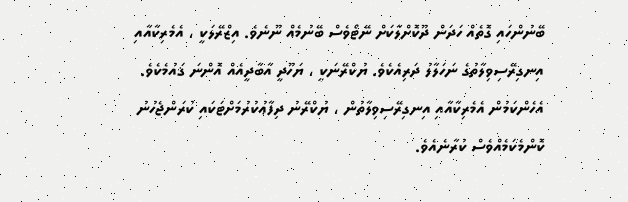ބޭނުންހައި ގޮތެއް ހަދަން ދޫކޮށްލާކަށް ނޭޓޯވެސް ބޭނުމެއް ނޫނެވެ. އިޒްރޭލަކީ ، އެމެރިކާއާއި އިނގިރޭސިވިލާތުގެ ނަހަލާލު ދަރިއެކެވެ. ޔުކްރޭނަކީ ، ޔަހޫދީ އާބާދީއެއް އޮންނަ ޤައުމެކެވެ. އެހެންކަމުން އެމެރިކާއާއި އިނގިރޭސިވިލާތުން ، ޔުކްރޭނު ދިފާޢުކުރުމަށްޓަކައި ކުރަންޖެހުނު ކޮންމެކަމެއްވެސް ކުރާނެއެވެ.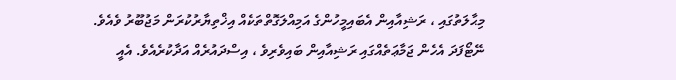މިޙާލަތުގައި ، ރަޝިއާއިން އެބައިމީހުންގެ އަމިއްލަގޮތްތަކެއް އިޚްތިޔާރުކުރަން މަޖުބޫރު ވެއެވެ. ނޭޓޯފަދަ އެހެން ޖަމާޢަތެއްގައި ރަޝިއާއިން ބައިވެރިވެ ، އިސްދައުރެއް އަދާކުރެއެވެ. އެއީ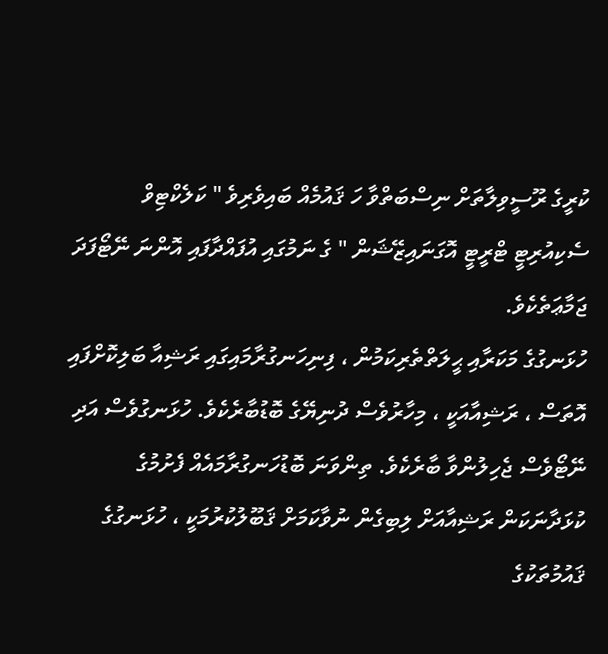ކުރީގެ ރޫސީވިލާތަށް ނިސްބަތްވާ ހަ ޤައުމެއް ބައިވެރިވެ " ކަލެކްޓިވް ސެކިއުރިޓީ ޓްރީޓީ އޮގަނައިޒޭޝަން " ގެ ނަމުގައި އުފައްދާފައި އޮންނަ ނޭޓޯފަދަ ޖަމާޢަތެކެވެ.
ހުޅަނގުގެ މަކަރާއި ޙީލަތްތެރިކަމުން ، ފިނިހަނގުރާމައިގައި ރަޝިއާ ބަލިކޮށްފައި އޮތަސް ، ރަޝިއާއަކީ ، މިހާރުވެސް ދުނިޔޭގެ ބޮޑުބާރެކެވެ. ހުޅަނގުވެސް އަދި ނޭޓޯވެސް ޖެހިލުންވާ ބާރެކެވެ. ތިންވަނަ ބޮޑުހަނގުރާމައެއް ފެށުމުގެ ކުޅަދާނަކަން ރަޝިއާއަށް ލިބިގެން ނުވާކަމަށް ޤަބޫލުކުރުމަކީ ، ހުޅަނގުގެ ޤައުމުތަކުގެ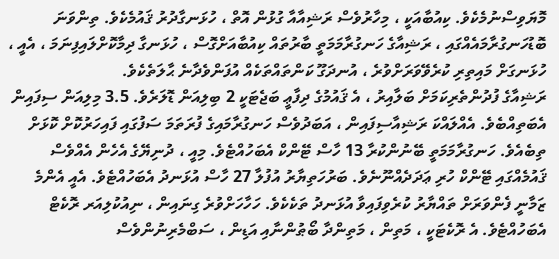މޮޔަވިސްނުމެކެވެ. ކިއުބާއަކީ ، މިހާރުވެސް ރަޝިއާއާ ގުޅުން އޮތް ، ހުޅަނގާދުރު ޤައުމެކެވެ. ތިންވަނަ ބޮޑުހަނގުރާމައެއްގައި ، ރަޝިއާގެ ހަނގުރާމަމަތީ ބާރުތައް ކިއުބާއަށްގޮސް ، ހުޅަނގާ ދިމާކޮށްލައިފިނަމަ ، އެއީ ، ހުޅަނގަށް މައިތިރި ކުރެވޭވަރަށްވުރެ ، އުނދަގޫ ކަންތައްތަކެއް އުފަންވެދާނެ ޙާލަތެކެވެ.
ރަޝިއާގެ ފުދުންތެރިކަމަށް ބަލާއިރު ، އެ ޤައުމުގެ ދިފާޢީ ބަޖެޓަކީ 2 ބިލިއަން ޑޮލަރެވެ. 3.5 މިލިއަން ސިފައިން އެބަތިއްބެވެ. އެއްލައްކަ ރަޝިއާސިފައިން ، އަބަދުވެސް ހަނގުރާމައިގެ ފުރަތަމަ ސަފުގައި ފައިހަރުކޮށް ކޮޅަށް ތިބެއެވެ. ހަނގުރާމަމަތީ ބޭނުންކުރާ 13 ހާސް ޓޭންކް އެބަހުއްޓެވެ. މިއީ ، ދުނިޔޭގެ އެހެން އެއްވެސް ޤައުމެއްގައި ޓޭންކް ހުރި ޢަދަދެއްނޫނެވެ. ބަރުހަތިޔާރު އުފުލާ 27 ހާސް އުޅަނދު އެބަހުއްޓެވެ. އެއީ އެންމެ ޒަމާނީ ފެންވަރަށް ތައްޔާރު ކުރެވިފައިވާ އުޅަނދު ތަކެކެވެ. ހަހާހަށްވުރެ ގިނައިން ، ނިއުކުލިއަރ ރޮކެޓް އެބަހުއްޓެވެ. އެ ރޮކެޓަކީ ، މަތިން ، މަތިންދާ ބޯޠުންނާއި އަޑިން ، ސަބްމެރިނުންވެސް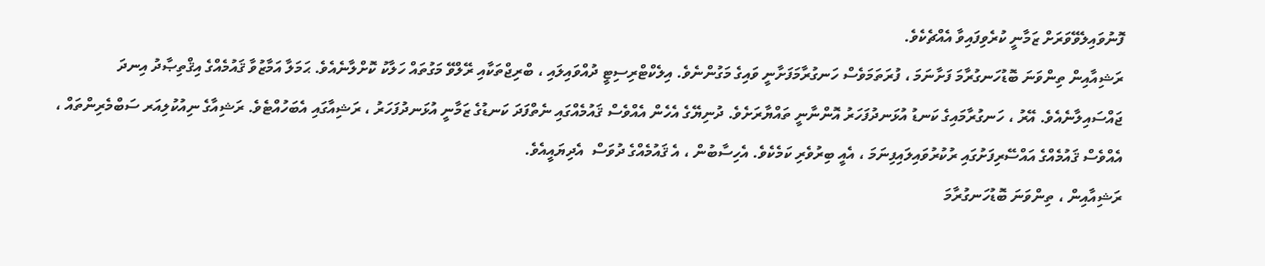ފޮނުވައިލެވޭވަރަށް ޒަމާނީ ކުރެވިފައިވާ އެއްޗެކެވެ.
ރަޝިއާއިން ތިންވަނަ ބޮޑުހަނގުރާމަ ފަށާނަމަ ، ފުރަތަމަވެސް ހަނގުރާމަފަށާނީ ވައިގެ މަގުންނެވެ. އިލެކްޓްރިސިޓީ ދުއްވައިލައި ، ބްރިޖްތަކާއި ރޭލްވޭ މަގުތައް ހަލާކު ކޮށްލާނެއެވެ. ޙަމަލާ އަމާޒުވާ ޤައުމެއްގެ އިޤްތިޞާދު އިނދަ ޖައްސައިލާނެއެވެ. އޭރު ، ހަނގުރާމައިގެ ކަނޑު އުޅަނދުފަހަރު އޮންނާނީ ތައްޔާރަށެވެ. ދުނިޔޭގެ އެހެން އެއްވެސް ޤައުމެއްގައި ނެތްފަދަ ކަނޑުގެ ޒަމާނީ އުޅަނދުފަހަރު ، ރަޝިއާގައި އެބަހުއްޓެވެ. ރަޝިއާގެ ނިއުކުލިއަރ ސަބްމެރިންތައް ، އެއްވެސް ޤައުމެއްގެ އައްސޭރިފަށުގައި ރުކުރުވައިލައިފިނަމަ ، އެއީ ބިރުވެރި ކަމެކެވެ. އެހިސާބުން ، އެ ޤައުމެއްގެ ދުވަސް  އެދިޔައީއެވެ.
ރަޝިއާއިން ، ތިންވަނަ ބޮޑުހަނގުރާމަ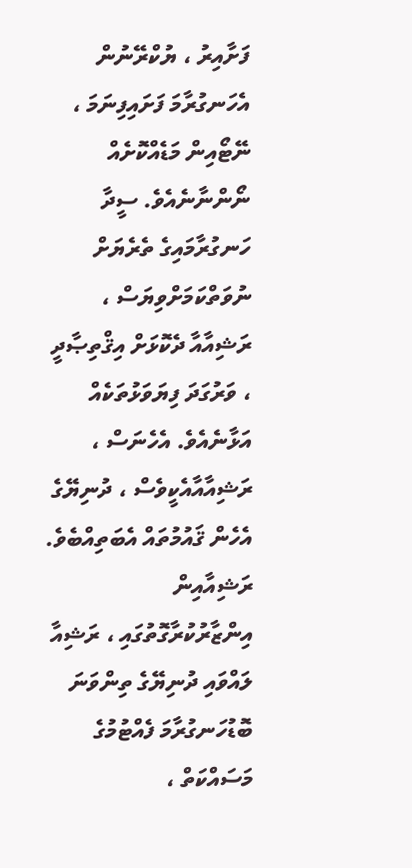ފަށާއިރު ، ޔުކްރޭނުން އެހަނގުރާމަ ފަށައިފިނަމަ ، ނޭޓޯއިން މަޑެއްކޮށެއް ނޯންނާނެއެވެ. ސީދާ ހަނގުރާމައިގެ ތެރެޔަށް ނުވަތްކަމަށްވިޔަސް ، ރަޝިއާއާ ދެކޮޅަށް އިޤްތިޞާދީ ، ވަރުގަދަ ފިޔަވަޅުތަކެއް އަޅާނެއެވެ. އެހެނަސް ، ރަޝިއާއާއެކީވެސް ، ދުނިޔޭގެ އެހެން ޤައުމުތައް އެބަތިއްބެވެ.
ރަޝިއާއިން އިންޒާރުކުރާގޮތުގައި ، ރަޝިއާ ލައްވައި ދުނިޔޭގެ ތިންވަނަ ބޮޑުހަނގުރާމަ ފެއްޓުމުގެ މަސައްކަތް ،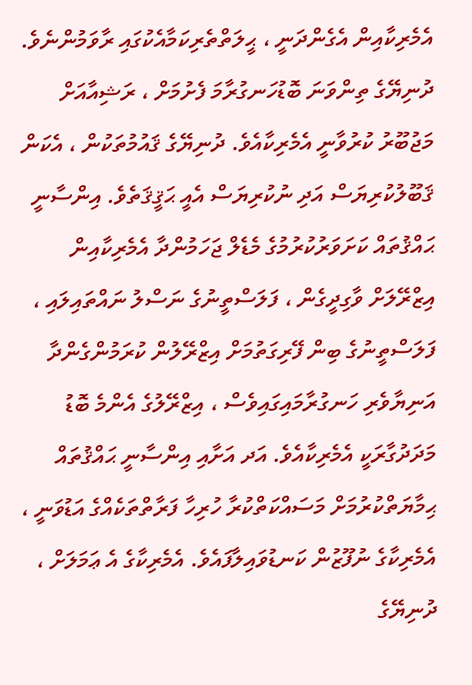އެމެރިކާއިން އެގެންދަނީ ، ޙީލަތްތެރިކަމާއެކުގައި ރާވަމުންނެވެ. ދުނިޔޭގެ ތިންވަނަ ބޮޑުހަނގުރާމަ ފެށުމަށް ، ރަޝިއާއަށް މަޖުބޫރު ކުރުވާނީ އެމެރިކާއެވެ. ދުނިޔޭގެ ޤައުމުތަކުން ، އެކަން ޤަބޫލުކުރިޔަސް އަދި ނުކުރިޔަސް އެއީ ޙަޤީޤަތެވެ. އިންސާނީ ޙައްޤުތައް ކަށަވަރުކުރުމުގެ މެޑެލް ޖަހަމުންދާ އެމެރިކާއިން އިޒްރޭލަށް ވާގިދީގެން ، ފަލަސްތީނުގެ ނަސްލު ނައްތައިލައި ، ފަލަސްތީނުގެ ބިން ފޭރިގަތުމަށް އިޒްރޭލުން ކުރަމުންގެންދާ އަނިޔާވެރި ހަނގުރާމައިގައިވެސް ، އިޒްރޭލުގެ އެންމެ ބޮޑު މަދަދުގާރަކީ އެމެރިކާއެވެ. އަދ އަށާއި އިންސާނީ ޙައްޤުތައް ޙިމާޔަތްކުރުމަށް މަސައްކަތްކުރާ ހުރިހާ ފަރާތްތަކެއްގެ އަޑުވަނީ ، އެމެރިކާގެ ނުފޫޒުން ކަނޑުވައިލާފައެވެ. އެމެރިކާގެ އެ ޢަމަލަށް ، ދުނިޔޭގެ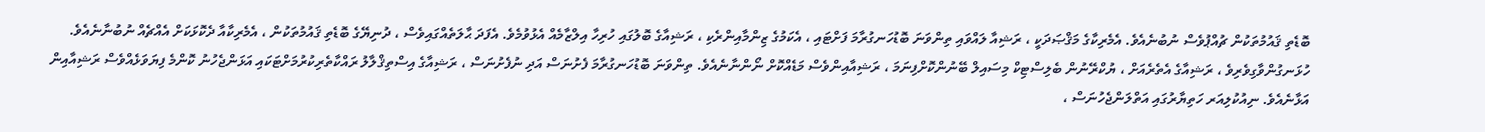ބޮޑެތި ޤައުމުތަކުން ޗުއްޕުވެސް ނުބުނެއެވެ. އެމެރިކާގެ މަޤްޞަދަކީ ، ރަޝިއާ ލައްވައި ތިންވަނަ ބޮޑުހަނގުރާމަ ފަށްޓައި ، އެކަމުގެ ޒިންމާއިންރެކި ، ރަޝިއާގެ ބޮލުގައި ހުރިހާ އިލްޒާމެއް އެޅުވުމެވެ. އެފަދަ ޙާލަތެއްގައިވެސް ، ދުނިޔޭގެ ބޮޑެތި ޤައުމުތަކުން ، އެމެރިކާއާ ދެކޮޅަކަށް އެއްޗެއް ނުބުނާނެއެވެ.
ހުޅަނގުންވާގިވެރިވެ ، ރަޝިއާގެ އެތެރެއަށް ، ޔުކްރޭނުން ބެލިސްޓިކް މިސައިލް ބޭނުންކޮށްފިނަމަ ، ރަޝިއާއިންވެސް މަޑެއްކޮށް ނޯންނާނެއެވެ. ތިންވަނަ ބޮޑުހަނގުރާމަ ފެށުނަސް އަދި ނުފެށުނަސް ، ރަޝިއާގެ އިސްތިޤްލާލު ރައްކާތެރިކުރުމަށްޓަކައި އަޅަންޖެހުނު ކޮންމެ ފިޔަވަޅެއްވެސް ރަޝިއާއިން އަޅާނެއެވެ. ނިއުކުލިއަރ ހަތިޔާރުގައި އަތްލަންޖެހުނަސް ،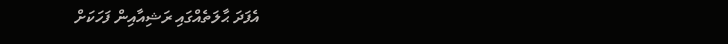އެފަދަ ޙާލަތެއްގައި ރަޝިއާއިން ފަހަކަށް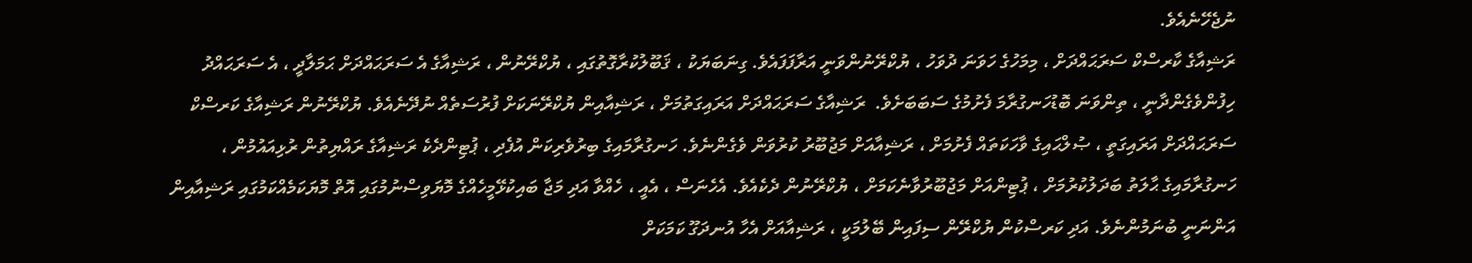ނުޖެހޭނެއެވެ.
ރަޝިއާގެ ކާރސްކް ސަރަޙައްދަށް ، މިމަހުގެ ހަވަނަ ދުވަހު ، ޔުކްރޭނުންވަނީ އަރާފަފައެވެ. ގިނަބަޔަކު ، ޤަބޫލުކުރާގޮތުގައި ، ޔުކްރޭނުން ، ރަޝިއާގެ އެ ސަރަޙައްދަށް ޙަމަލާދީ ، އެ ސަރަޙައްދު ހިފުންވެގެންދާނީ ، ތިންވަނަ ބޮޑުހަނގުރާމަ ފެށުމުގެ ސަބަބަށެވެ.  ރަޝިއާގެ ސަރަޙައްދަށް އަރައިގަތުމަށް ، ރަޝިއާއިން ޔުކްރޭނަކަށް ފުރުސަތެއް ނުދޭނެއެވެ. ޔުކްރޭނުން ރަޝިއާގެ ކަރސްކް ސަރަޙައްދަށް އަރައިގަތީ ، ޞުލްޙައިގެ ވާހަކަތައް ފެށުމަށް ، ރަޝިއާއަށް މަޖުބޫރު ކުރުވަން ވެގެންނެވެ. ހަނގުރާމައިގެ ބިރުވެރިކަން އުފެދި ، ޕުޓިންދެކެ ރަޝިއާގެ ރައްޔިތުން ރުޅިއައުމުން ، ހަނގުރާމައިގެ ޙާލަތު ބަދަލުކުރުމަށް ، ޕުޓިންއަށް މަޖުބޫރުވާނެކަމަށް ، ޔުކްރޭނުން ދެކެއެވެ. އެހެނަސް ، އެއީ ، ހެއްވާ އަދި މަޖާ ބައިކުޅޭމީހެއްގެ މޮޔަވިސްނުމުގައި އޮތް މޮޔަކަމެއްކަމުގައި ރަޝިއާއިން އަންނަނީ ބުނަމުންނެވެ. އަދި ކަރސްކުން ޔުކްރޭން ސިފައިން ބޭލުމަކީ ، ރަޝިއާއަށް އެހާ އުނދަގޫ ކަމަކަށް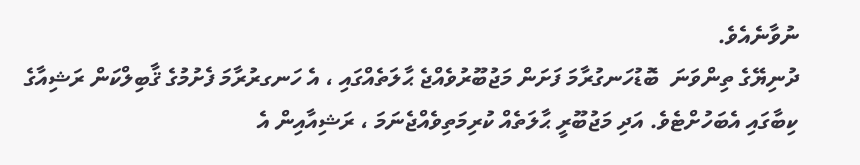ނުވާނެއެވެ.
ދުނިޔޭގެ ތިންވަނަ  ބޮޑުހަނގުރާމަ ފަށަން މަޖުބޫރުވެއްޖެ ޙާލަތެއްގައި ، އެ ހަނގރުރާމަ ފެށުމުގެ ޤާބިލްކަން ރަޝިއާގެ ކިބާގައި އެބަހުށްޓެވެ. އަދި މަޖުބޫރީ ޙާލަތެއް ކުރިމަތިވެއްޖެނަމަ ، ރަޝިއާއިން އެ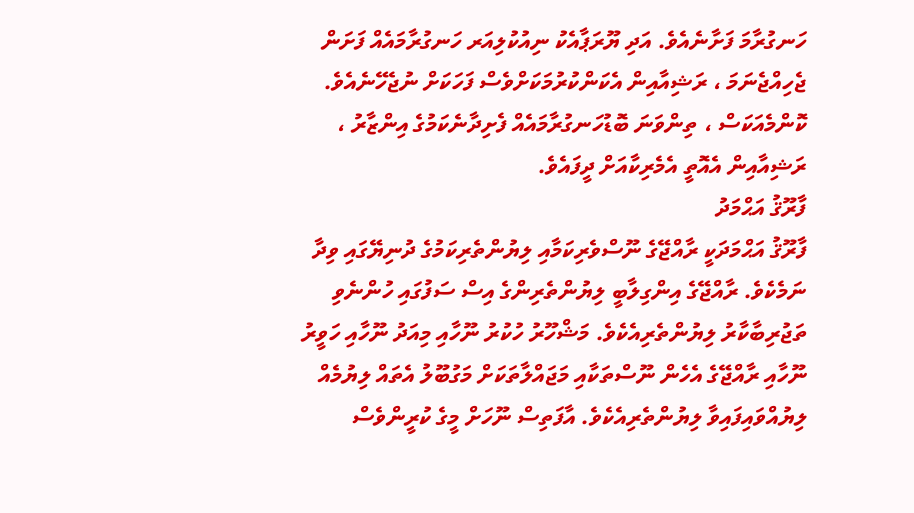ހަނގުރާމަ ފަށާނެއެވެ. އަދި ޔޫރަޕާއެކު ނިއުކުލިއަރ ހަނގުރާމައެއް ފަށަން ޖެހިއްޖެނަމަ ، ރަޝިއާއިން އެކަންކުރުމަކަށްވެސް ފަހަކަށް ނުޖެހޭނެއެވެ. ކޮންމެއަކަސް ، ތިންވަނަ ބޮޑުހަނގުރާމައެއް ފެށިދާނެކަމުގެ އިންޒާރު ، ރަޝިއާއިން އެއޮތީ އެމެރިކާއަށް ދީފައެވެ.
ފާރޫޤު އަޙްމަދު
ފާރޫޤު އަޙްމަދަކީ ރާއްޖޭގެ ނޫސްވެރިކަމާއި ލިޔުންތެރިކަމުގެ ދުނިޔޭގައި ވިދާ ނަމެކެވެ. ރާއްޖޭގެ އިންގިލާބީ ލިޔުންތެރިންގެ އިސް ސަފުގައި ހުންނެވި ތަޖުރިބާކާރު ލިޔުންތެރިއެކެވެ. މަޝްހޫރު ހުކުރު ނޫހާއި މިއަދު ނޫހާއި ހަވީރު ނޫހާއި ރާއްޖޭގެ އެހެން ނޫސްތަކާއި މަޖައްލާތަކަށް މަގުބޫލު އެތައް ލިޔުމެއް ލިޔުއްވައިފައިވާ ލިޔުންތެރިއެކެވެ. އާފަތިސް ނޫހަށް މީގެ ކުރީންވެސް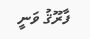ފާރޫޤު ވަނީ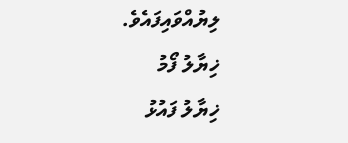ލިޔުއްވައިފައެވެ.
ޚިޔާލު ފޯމު
ޚިޔާލު ފައުޅު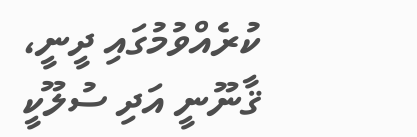ކުރެއްވުމުގައި ދީނީ، ޤާނޫނީ އަދި ސުލޫކީ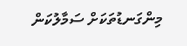މިންގަނޑުތަކަށް ސަމާލުކަން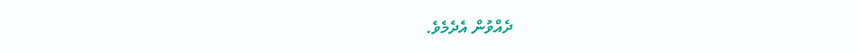ދެއްވުން އެދެމެވެ.